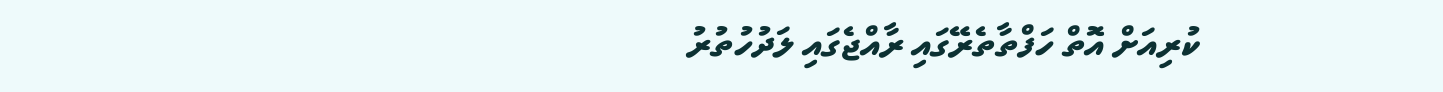ކުރިއަށް އޮތް ހަފްތާތެރޭގައި ރާއްޖެގައި ލަދުހުތުރު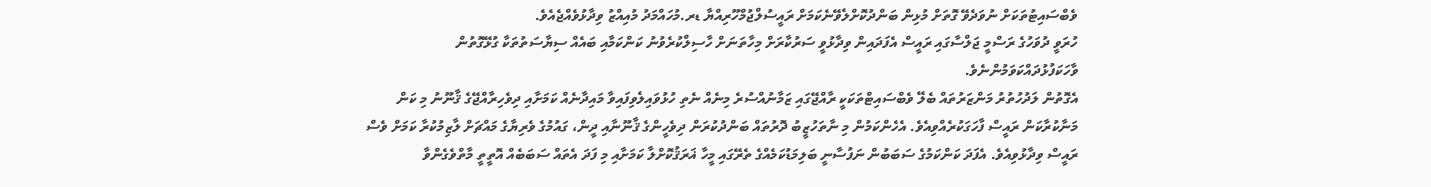ވެބްސައިޓުތަކަށް ނުވަދެވޭ ގޮތަށް މުޅިން ބަންދުކޮށްލެވޭނެކަމަށް ރައީސުލްޖުމްހޫރިއްޔާ ޑރ.މުހައްމަދު މުއިއްޒު ވިދާޅުވެއްޖެއެވެ.
ހުރަވީ ދުވަހުގެ ރަސްމީ ޖަލްސާގައި ރައީސް އެފަދައިން ވިދާޅުވީ ސަރުކާރަށް މިހާތަނަށް ހާސިލްކުރެވުނު ކަންކަމާއި ބައެއް ސިޔާސަތުތަކާ ގުޅޭގޮތުން ވާހަކަފުޅުދައްކަވަމުންނެވެ.
އެގޮތުން ލަދުހުތުރު މަންޒަރުތައް ބެލޭ ވެބްސައިޓްތަކަކީ ރާއްޖޭގައި ޒަމާނުއްސުރެ މިނެއް ނެތި ހުޅުވައިލެވިފައިވާ މައިދާނެއް ކަމަށާއި ދިވެހިރާއްޖޭގެ ޤާނޫނު މި ކަން މަނާކުރާކަން ރައީސް ފާހަގަކުރެއްވިއެވެ. އެހެންކަމުން މި ނާތަހުޒީބު ދޮރުތައް ބަންދުކުރަން ދިވެހީންގެ ޤާނޫނާއި ދީން، ގައުމުގެ ވެރިޔާގެ މައްޗަށް ލާޒިމުކުރާ ކަމަށް ވެސް ރައީސް ވިދާޅުވިއެވެ. އެފަދަ ކަންކަމުގެ ސަބަބުން ނަފުސާނީ ބަލިމަޑުކަމެއްގެ ތެރޭގައި މީހާ ޣަރަޤުކޮށްލާ ކަމަށާއި މި ފަދަ އެތައް ސަބަބެއް އޮތީތީ މާތްވެގެންވާ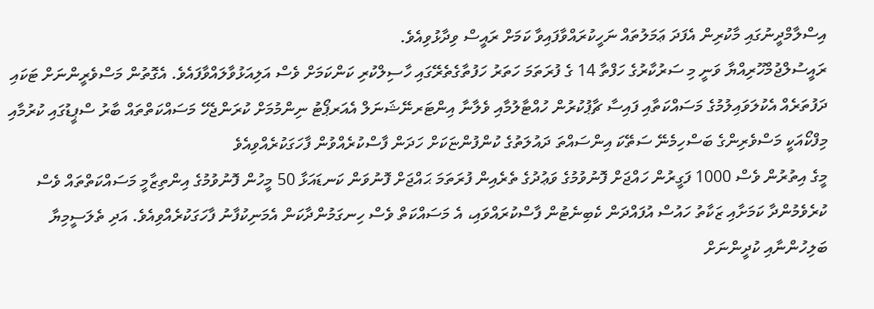އިސްލާމްދީނުގައި މާކުރިން އެފަދަ ޢަމަލުތައް ނަހީކުރައްވާފައިވާ ކަމަށް ރައީސް ވިދާޅުވިއެވެ.
ރައީސުލްޖުމްހޫރިއްޔާ ވަނީ މި ސަރުކާރުގެ ހަފްތާ 14 ގެ ފުރަތަމަ ހަތަރު ހަފުތާގެތެރޭގައި ހާސިލްކުރި ކަންކަމަށް ވެސް އަލިއަޅުވާލައްވާފައެވެ. އެގޮތުން މަސްވެރީންނަށް ޓަކައި ދަފުތަރެއް އެކުލަވައިލުމުގެ މަސައްކަތާއި ފައިސާ ޗާޕުކުރުން ހުއްޓާލުމާއި ވެލާނާ އިންޓަރނޭޝަނަލް އެއަރޕޯޓު ނިންމުމަށް ކުރަންޖެހޭ މަސައްކަތްތައް ބާރު ސްޕީޑުގައި ކުރުމާއި މިފްކޯއަކީ މަސްވެރިންގެ ބަސްހިމެނޭ ސަތޭކަ އިންސައްތަ ދައުލަތުގެ ކުންފުންޏަކަށް ހަދަން ފާސްކުރެއްވުން ފާހަގަކުރެއްވިއެވެ
މީގެ އިތުރުން ވެސް 1000 ފަގީރުން ހައްޖަށް ފޮނުވުމުގެ ވަޢުދުގެ ތެރެއިން ފުރަތަމަ ޙައްޖަށް ފޮނުވަން ކަނޑައަޅާ 50 މީހުން ފޮނުވުމުގެ އިންތިޒާމީ މަސައްކަތްތައް ވެސް ކުރެވެމުންދާ ކަމަށާއި ޒަކާތު ހައުސް އުފައްދަން ކެބިނެޓުން ފާސްކުރައްވައި، އެ މަސައްކަތް ވެސް ހިނގަމުންދާކަން އެމަނިކުފާނު ފާހަގަކުރެއްވިއެވެ. އަދި ތެލަސީމިޔާ ބަލިހުންނާއި ކުދީންނަށް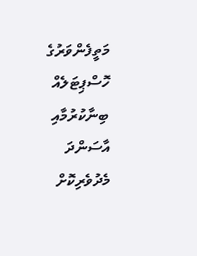މަތީފެންވަރުގެ ހޮސްޕިޓަލެއް ބިނާކުރުމާއި އާސަންދަ މެދުވެރިކޮށް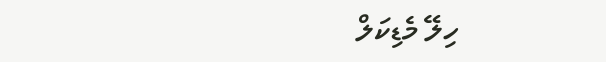ހިލޭ މެޑިކަލް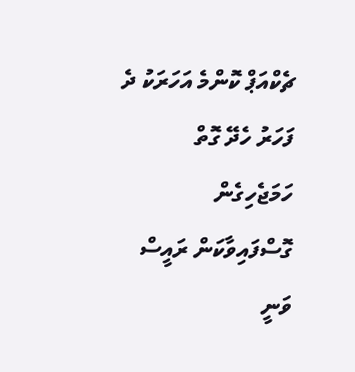ޗެކްއަޕް ކޮންމެ އަހަރަކު ދެ ފަހަރު ހެދޭ ގޮތް ހަމަޖެހިގެން ގޮސްފައިވާކަން ރައީސް ވަނީ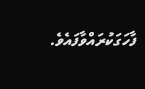ފާހަގަކުރައްވާފައެވެ.